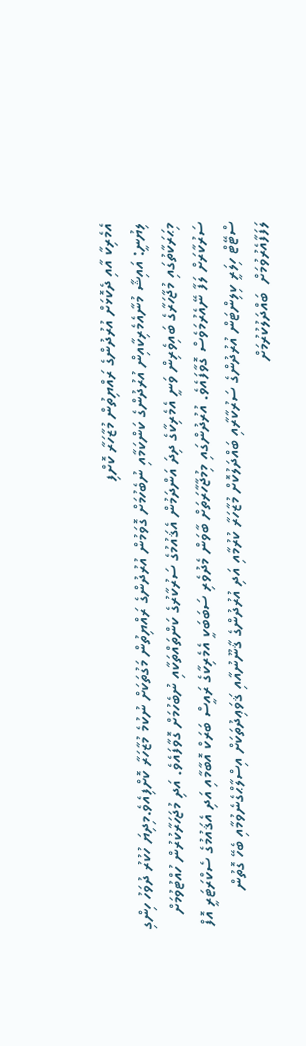އެމެރިކާ އާއި ދެކޮޅަށް އުރުދުންގެ ރައްޔިތުން މުޒާހަރާ ކޮށްފި
ލިޔުނީ: އައިޝާ މުނާއެމެރިކާއިން އުރުދުންގެ ކަންކަމާއި ނުބެހުމަށް ގޮވަމުން އުރުދުންގެ ރައްޔިތުން މަގުތަކަށް ނުކުމެ މުޒާހަރާ ކޮށްފިއެވެ.މިދިޔަ ހުކުރު ދުވަހު ހިންގި މިޙަރަކާތުގައި މުޖާހަރާގެ ބައިވެރިން ވަނީ އެމެރިކާގެ ދިދަ އަންދަމުން އެޤައުމުގެ ސަރުކާރުގެ ކަންތައްތަކާއި ނުބެހުމަށް ގޮވާފައެވެ. އަދި މުޖަހަރާކުރުން ހުއްޓުވުމަށް ސަރުކާރަށް ލަފާ ނޭއެރުމަވެސް ގޮވާފައެވެ. އުރުދުންގައި މިމުޖާހާރަތަށް ބާވަން މެދުވެރި ސަބަބަކީ އެމެރިކާގެ ރައީސް ބަރަކް އޮބާމާއި އަދި އެޤައުމުގެ ސެކްރަޓަރީ އޮފް ސްޓޭޓް ހިލަރީ ކިލިންޓަން އުރުދުންގެ ސަރުކާރާއި ބައްދަލުކޮށް މުޒާހަރާ ކުރުމާއި އަދި އުރުދުންގެ ޤާނޫނުއާއި ޤަވަޢިދުތަކަށް އިސްލާޙްގެނެވުމާއި ބެހޭ ގޮތުން ލަފަފާއެރުވުމަށް  ބައްދަލުކުރުމަށް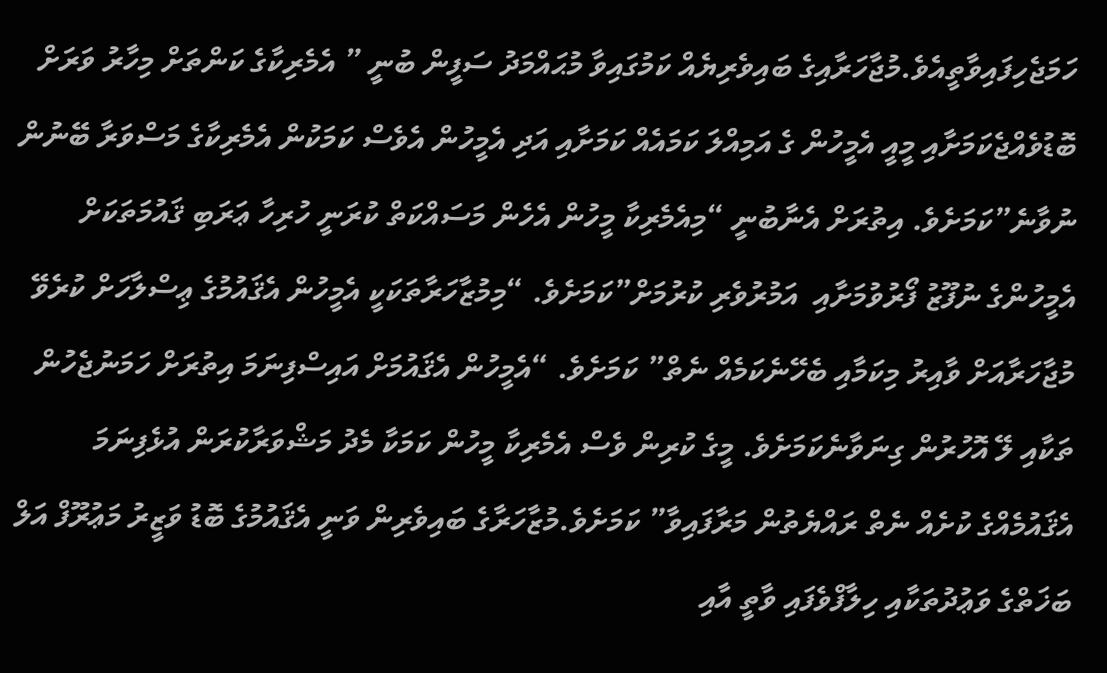ހަމަޖެހިފައިވާތީއެވެ.މުޖާހަރާއިގެ ބައިވެރިޔެއް ކަމުގައިވާ މުޙައްމަދު ސަފީން ބުނީ ” އެމެރިކާގެ ކަންތަށް މިހާރު ވަރަށް ބޮޑުވެއްޖެކަމަށާއި މީއީ އެމީހުން ގެ އަމިއްލަ ކަމައެއް ކަމަށާއި އަދި އެމީހުން އެވެސް ކަމަކުން އެމެރިކާގެ މަސްވަރާ ބޭނުން ނުވާނެ”ކަމަށެވެ. އިތުރަށް އެނާބުނީ “މިއެމެރިކާ މީހުން އެހެން މަސައްކަތް ކުރަނީ ހުރިހާ ޢަރަބި ޤައުމަތަކަށް އެމީހުންގެ ނުފޫޒު ފޯރުވުމަށާއި  އަމުރުވެރި ކުރުމަށް”ކަމަށެވެ. “މިމުޒާހަރާތަކަކީ އެމީހުން އެޤައުމުގެ ޢިސްލާހަށް ކުރެވޭ މުޖާހަރާއަށް ވާއިރު މިކަމާއި ބެހޭނެކަމެއް ނެތް” ކަމަށެވެ. “އެމީހުން އެޤައުމަށް އައިސްފިނަމަ އިތުރަށް ހަމަނުޖެހުން ތަކާއި ލޭ އޮހުރުން ގިނަވާނެކަމަށެވެ. މީގެ ކުރިން ވެސް އެމެރިކާ މީހުން ކަމަކާ މެދު މަޝްވަރާކުރަން އުޅެފިނަމަ އެޤައުމެއްގެ ކުށެއް ނެތް ރައްޔެތުން މަރާފައިވާ” ކަމަށެވެ.މުޒާހަރާގެ ބައިވެރިން ވަނީ އެޤައުމުގެ ބޮޑު ވަޒީރު މަޢުރޫފް އަލް ބަޚަތްގެ ވަޢުދުތަކާއި ހިލާފްވެފައި ވާތީ އާއި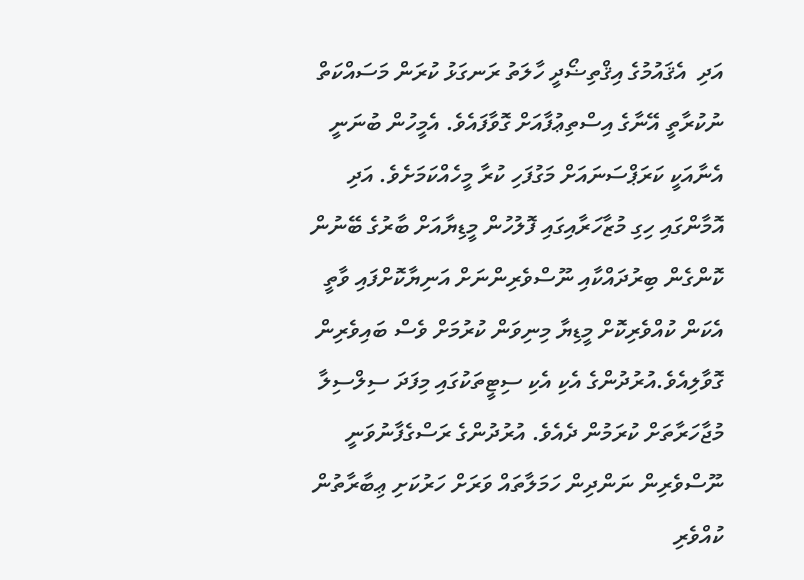އަދި  އެޤައުމުގެ އިޤްތިޟޯދީ ހާލަތު ރަނގަޅު ކުރަން މަސައްކަތް ނުކުރާތީ އޭނާގެ އިސްތިޢުފާއަށް ގޮވާފައެވެ. އެމީހުން ބުނަނީ އެނާއަކީ ކަރަޕްސަނައަށް މަގުފަހި ކުރާ މީހެއްކަމަށެވެ. އަދި އޮމާންގައި ހިގި މުޒާހަރާއިގައި ފޮލުހުން މީޑިޔާއަށް ބާރުގެ ބޭނުން ކޮންގެން ބިރުދައްކާއި ނޫސްވެރިންނަށް އަނިޔާކޮށްފައި ވާތީ އެކަން ކުއްވެރިކޮށް މީޑިޔާ މިނިވަން ކުރުމަށް ވެސް ބައިވެރިން ގޮވާލިއެވެ.އުރުދުންގެ އެކި އެކި ސިޓީތަކުގައި މިފަދަ ސިލްސިލާ މުޖާހަރާތަށް ކުރަމުން ދެއެވެ. އުރުދުންގެ ރަސްގެފާނުވަނީ ނޫސްވެރިން ނަންދިން ހަމަލާތައް ވަރަށް ހަރުކަށި ޢިބާރާތުން ކުއްވެރި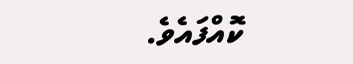ކޮއްފައެވެ.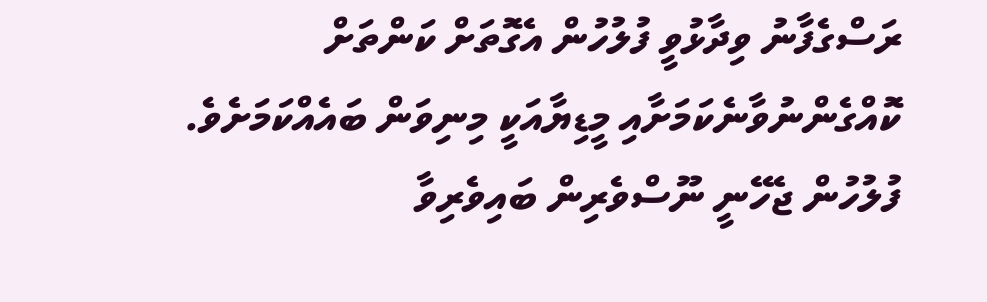ރަސްގެފާނު ވިދާޅުވީ ފުލުހުން އެގޮތަށް ކަންތަށް ކޮއްގެންނުވާނެކަމަށާއި މީޑިޔާއަކީ މިނިވަން ބައެއްކަމަށެވެ. ފުލުހުން ޖެހޭނީ ނޫސްވެރިން ބައިވެރިވާ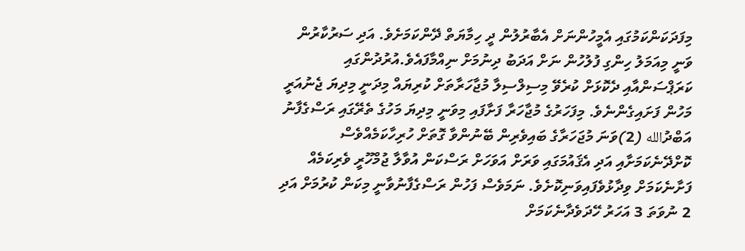މިފަދަކަންކަމުގައި އެމީހުންނަށް އެބާރުލުން ދީ ހިމާޔަތް ދޭންކަމަށެވެ. އަދި ސަރުކާރުން ވަނީ މިއަމަލު ހިންގި ފުލުހުން ނަށް އަދަބު ދިނުމަށް ނިއްމާފައެވެ.އުރުދުންގައި ކަރަޕްސަންއާއި ދެކޮޅަށް ކުރެވޭ މިސިލްސިލާ މުޖާހަރާތަށް ކުރިޔައް މިދަނީ މިދިޔަ ޖެނުއަރީ މަހުން ފަށައިގެންނެވެ. މިފަހަރުގެ މުޖާހަރާ ފަށާފައި މިވަނީ މިދިޔަ މަހުގެ ތެރޭގައި ރަސްގެފާނު އަބްދުالله (2)ވަނަ މުޖަހަރާގެ ބައިވެރިން ބޭނުންވާ ގޮތަށް ހުރިހާކަމެއްވެސް ކޮށްދޭނެކަމަށާއި އަދި އެޤައުމަގައި ވަރަށް އަވަހަށް ރަސްކަން އުވާލާ ޖުމްހޫރީ ވެރިކަމެއް ފަށާނެކަމަށް ވިދާޅުވެފައިވަނިކޮށެވެ. ނަމަވެސް ފަހުން ރަސްގެފާނުވާނީ މިކަން ކުރުމަށް އަދި 2 ނުވަތަ 3 އަހަރު ހޭދަވެދާނެކަމަށް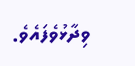ވިދާޅުވެފައެވެ.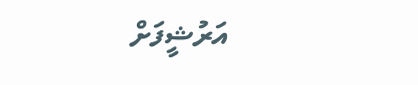އަރުޝީފަށް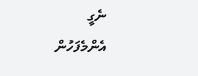ނެގީ
އެންމެފަހުން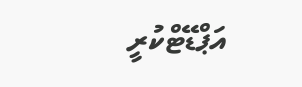އަޕްޑޭޓްކުރީ